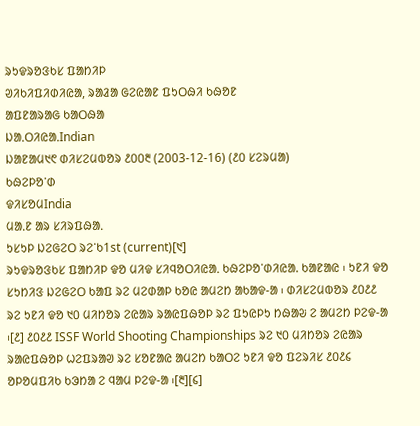ᱨᱩᱫᱨᱚᱝᱠᱥ ᱯᱟᱴᱤᱞ
ᱣᱤᱠᱤᱯᱤᱰᱤᱭᱟ, ᱨᱟᱲᱟ ᱜᱮᱭᱟᱱ ᱯᱩᱛᱷᱤ ᱠᱷᱚᱱ
ᱟᱯᱱᱟᱨᱟᱜ ᱠᱟᱛᱷᱟ
ᱡᱟᱹᱛᱤᱭᱟᱹIndian
ᱡᱟᱱᱟᱢ᱑᱖ ᱰᱤᱥᱮᱢᱵᱚᱨ ᱒᱐᱐᱓ (2003-12-16) (᱒᱐ ᱥᱮᱨᱢᱟ)
ᱠᱷᱮᱞᱚᱸᱰ
ᱫᱤᱥᱚᱢIndia
ᱢᱟᱹᱱ ᱟᱨ ᱥᱤᱨᱯᱷᱟᱹ
ᱩᱥᱩᱞ ᱡᱮᱜᱮᱛ ᱨᱮᱸᱠ1st (current)[᱑]
ᱨᱩᱫᱨᱚᱝᱠᱥ ᱯᱟᱴᱤᱞ ᱫᱚ ᱢᱤᱫ ᱥᱤᱧᱚᱛᱤᱭᱟᱹ ᱠᱷᱮᱞᱚᱸᱰᱤᱭᱟ. ᱠᱟᱱᱟᱭ ᱾ ᱩᱱᱤ ᱫᱚ ᱥᱩᱴᱤᱝ ᱡᱮᱜᱮᱛ ᱠᱟᱯ ᱨᱮ ᱢᱮᱰᱟᱞ ᱠᱚᱭ ᱟᱢᱮᱴ ᱟᱠᱟᱫ-ᱟ ᱾ ᱰᱤᱥᱮᱢᱵᱚᱨ ᱒᱐᱒᱒ ᱨᱮ ᱩᱱᱤ ᱫᱚ ᱑᱐ ᱢᱤᱴᱚᱨ ᱮᱭᱟᱨ ᱨᱟᱭᱯᱷᱚᱞ ᱨᱮ ᱯᱩᱭᱞᱩ ᱴᱷᱟᱶ ᱮ ᱟᱢᱮᱴ ᱞᱮᱫ-ᱟ ᱾[᱒] ᱒᱐᱒᱒ ISSF World Shooting Championships ᱨᱮ ᱑᱐ ᱢᱤᱴᱚᱨ ᱮᱭᱟᱨ ᱨᱟᱭᱯᱷᱚᱞ ᱦᱮᱯᱨᱟᱣ ᱨᱮ ᱥᱚᱱᱟᱭ ᱟᱢᱮᱴ ᱠᱟᱛᱮ ᱩᱱᱤ ᱫᱚ ᱯᱮᱨᱤᱥ ᱒᱐᱒᱔ ᱚᱞᱚᱢᱯᱤᱠ ᱠᱳᱴᱟ ᱮ ᱧᱟᱢ ᱞᱮᱫ-ᱟ ᱾[᱓][᱔]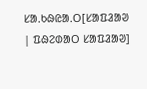ᱥᱟᱹᱠᱷᱭᱟᱹᱛ[ᱥᱟᱯᱲᱟᱣ | ᱯᱷᱮᱰᱟᱛ ᱥᱟᱯᱲᱟᱣ]